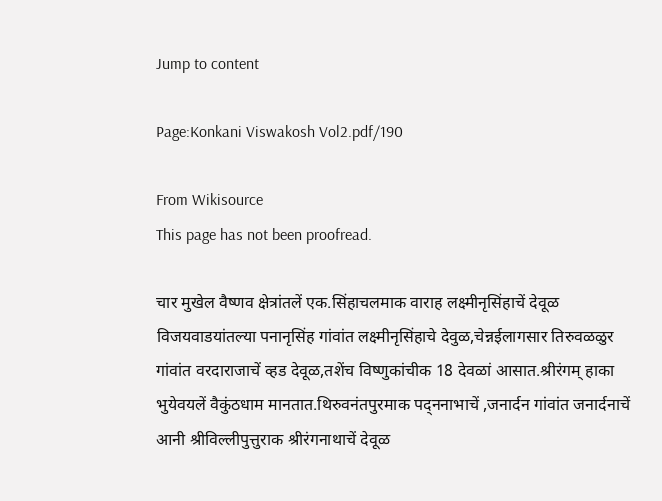Jump to content

Page:Konkani Viswakosh Vol2.pdf/190

From Wikisource
This page has not been proofread.

चार मुखेल वैष्णव क्षेत्रांतलें एक.सिंहाचलमाक वाराह लक्ष्मीनृसिंहाचें देवूळ विजयवाडयांतल्या पनानृसिंह गांवांत लक्ष्मीनृसिंहाचे देवुळ,चेन्नईलागसार तिरुवळळुर गांवांत वरदाराजाचें व्हड देवूळ,तशेंच विष्णुकांचीक 18 देवळां आसात.श्रीरंगम् हाका भुयेवयलें वैकुंठधाम मानतात.थिरुवनंतपुरमाक पद्ननाभाचें ,जनार्दन गांवांत जनार्दनाचें आनी श्रीविल्लीपुत्तुराक श्रीरंगनाथाचें देवूळ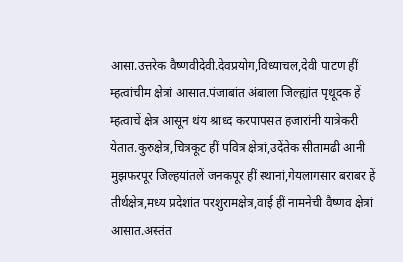आसा.उत्तरेक वैष्णवीदेवी.देवप्रयोग,विध्याचल,देवी पाटण हीं म्हत्वांचीम क्षेत्रां आसात.पंजाबांत अंबाला जिल्ह्यांत पृथूदक हें म्हत्वाचें क्षेत्र आसून थंय श्राध्द करपापसत हजारांनी यात्रेकरी येतात.कुरुक्षेत्र,चित्रकूट हीं पवित्र क्षेत्रां,उदेंतेक सीतामढी आनी मुझफरपूर जिल्हयांतलें जनकपूर हीं स्थानां,गेयलागसार बराबर हें तीर्थक्षेत्र,मध्य प्रदेशांत परशुरामक्षेत्र,वाई हीं नामनेची वैष्णव क्षेत्रां आसात.अस्तंत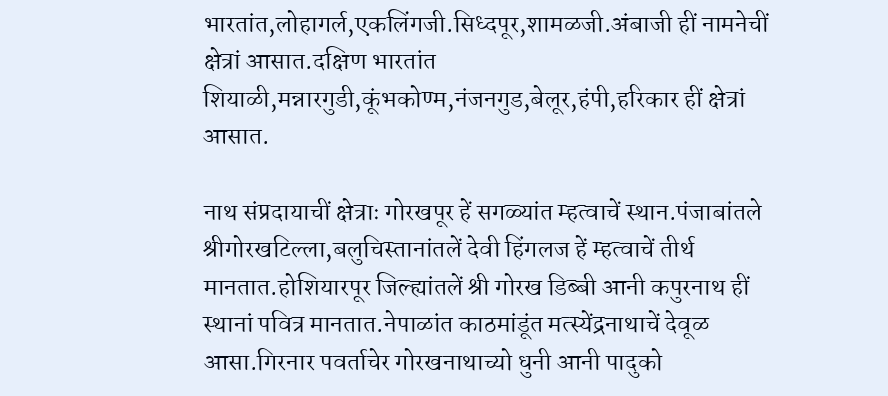भारतांत,लोहागर्ल,एकलिंगजी.सिध्दपूर,शामळजी.अंबाजी हीं नामनेचीं क्षेत्रां आसात.दक्षिण भारतांत शियाळी,मन्नारगुडी,कूंभकोण्म,नंजनगुड,बेलूर,हंपी,हरिकार हीं क्षेत्रां आसात.

नाथ संप्रदायाचीं क्षेत्राः गोरखपूर हें सगळ्यांत म्हत्वाचें स्थान.पंजाबांतले श्रीगोरखटिल्ला,बलुचिस्तानांतलें देवी हिंगलज हें म्हत्वाचें तीर्थ मानतात.होशियारपूर जिल्ह्यांतलें श्री गोरख डिब्बी आनी कपुरनाथ हीं स्थानां पवित्र मानतात.नेपाळांत काठमांडूंत मत्स्येंद्रनाथाचें देवूळ आसा.गिरनार पवर्ताचेर गोरखनाथाच्यो धुनी आनी पादुको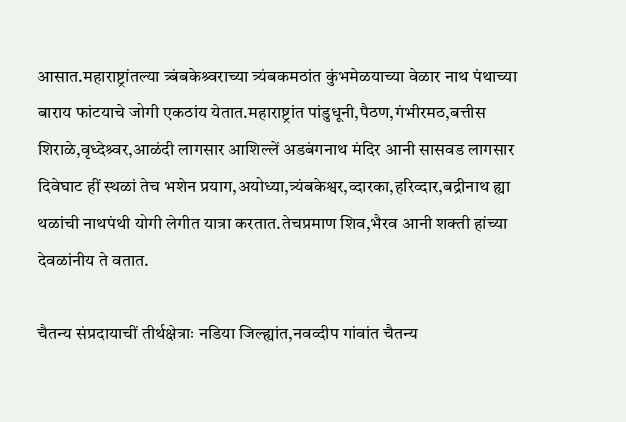आसात.महाराष्ट्रांतल्या त्र्बंबकेश्र्वराच्या त्र्यंबकमठांत कुंभमेळयाच्या वेळार नाथ पंथाच्या बाराय फांटयाचे जोगी एकठांय येतात.महाराष्ट्रांत पांडुधूनी,पैठण,गंभीरमठ,बत्तीस शिराळे,वृध्देश्र्वर,आळंदी लागसार आशिल्लें अडबंगनाथ मंदिर आनी सासवड लागसार दिवेघाट हीं स्थळां तेच भशेन प्रयाग,अयोध्या,त्र्यंबकेश्वर,व्दारका,हरिव्दार,बद्रीनाथ ह्या थळांची नाथपंथी योगी लेगीत यात्रा करतात.तेचप्रमाण शिव,भैरव आनी शक्ती हांच्या देवळांनीय ते वतात.

चैतन्य संप्रदायाचीं तीर्थक्षेत्राः नडिया जिल्ह्यांत,नवव्दीप गांवांत चैतन्य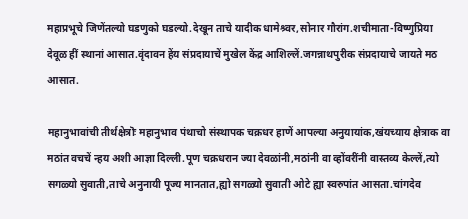महाप्रभूचे जिणेंतल्यो घडणुको घडल्यो.देखून ताचे यादीक धामेश्र्वर,सोनार गौरांग.शचीमाता-विष्णुप्रिया देवूळ हीं स्थानां आसात.वृंदावन हेंय संप्रदायाचें मुखेल केंद्र आशिल्लें.जगन्नाथपुरीक संप्रदायाचे जायते मठ आसात.

महानुभावांची तीर्थक्षेत्रॊः महानुभाव पंथाचो संस्थापक चक्रधर हाणें आपल्या अनुयायांक,खंयच्याय क्षेत्राक वा मठांत वचचें न्हय अशी आज्ञा दिल्ली.पूण चक्रधरान ज्या देवळांनी,मठांनी वा व्होंवरींनी वास्तव्य केल्लें,त्यो सगळ्यो सुवाती,ताचे अनुनायी पूज्य मानतात,ह्यो सगळ्यो सुवाती ओटे ह्या स्वरुपांत आसता.चांगदेव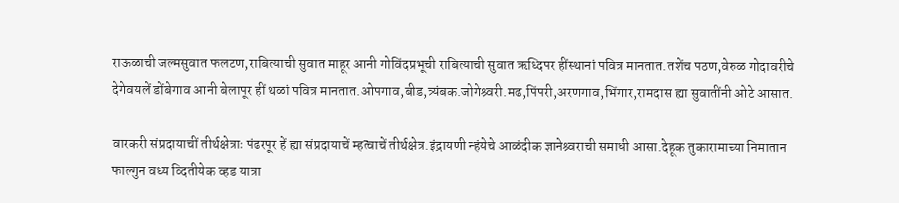राऊळाची जल्मसुवात फलटण,राबित्याची सुवात माहूर आनी गोविंदप्रभूची राबित्याची सुवात ऋध्दिपर हींस्थानां पवित्र मानतात.तशेंच पठण,वेरुळ गोदावरीचे देगेवयलें डोंबेगाव आनी बेलापूर हीं थळां पवित्र मानतात.ओपगाव,बीड,त्र्यंबक.जोगेश्र्वरी.मढ,पिंपरी,अरणगाव,भिंगार,रामदास ह्या सुवातींनी ओटे आसात.

वारकरी संप्रदायाचीं तीर्थक्षेत्राः पंढरपूर हें ह्या संप्रदायाचें म्हत्वाचें तीर्थक्षेत्र.इंद्रायणी न्हंयेचे आळंदीक ज्ञानेश्र्वराची समाधी आसा.देहूक तुकारामाच्या निमातान फाल्गुन वध्य व्दितीयेक व्हड यात्रा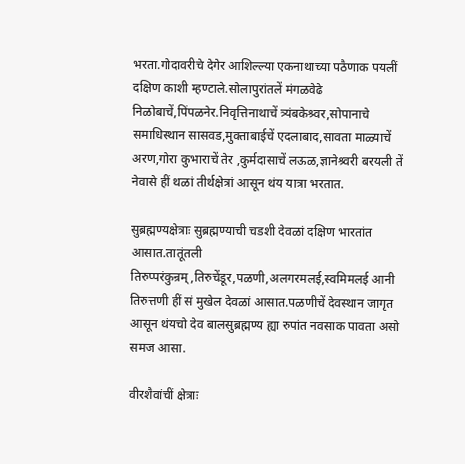भरता.गोदावरीचे देगेर आशिल्ल्या एकनाथाच्या पठैणाक पयलीं दक्षिण काशी म्हण्टाले.सोलापुरांतलें मंगळवेढे निळोबाचें,पिंपळनेर.निवृत्तिनाथाचें त्र्यंबकेश्र्वर,सोपानाचे समाधिस्थान सासवड,मुक्ताबाईचें एदलाबाद,सावता माळ्याचें अरण,गोरा कुभाराचें तेर ,कुर्मदासाचें लऊळ,ज्ञानेश्र्वरी बरयली तें नेवासे हीं थळां तीर्थक्षेत्रां आसून थंय यात्रा भरतात.

सुब्रह्मण्यक्षेत्राः सुब्रह्मण्याची चडशी देवळां दक्षिण भारतांत आसात.तातूंतली तिरुप्परंकुन्रम्,तिरुचेंडूर,पळणी,अलगरमलई,स्वमिमलई आनी तिरुत्तणी हीं सं मुखेल देवळां आसात.पळणीचें देवस्थान जागृत आसून थंयचो देव बालसुब्रह्मण्य ह्या रुपांत नवसाक पावता असो समज आसा.

वीरशैवांचीं क्षेत्राः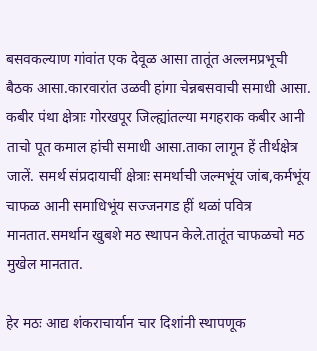बसवकल्याण गांवांत एक देवूळ आसा तातूंत अल्लमप्रभूची बैठक आसा.कारवारांत उळवी हांगा चेन्नबसवाची समाधी आसा. कबीर पंथा क्षेत्राः गोरखपूर जिल्ह्यांतल्या मगहराक कबीर आनी ताचो पूत कमाल हांची समाधी आसा.ताका लागून हें तीर्थक्षेत्र जालें. समर्थ संप्रदायाचीं क्षेत्राः समर्थाची जल्मभूंय जांब,कर्मभूंय चाफळ आनी समाधिभूंय सज्जनगड हीं थळां पवित्र मानतात.समर्थान खुबशे मठ स्थापन केले.तातूंत चाफळचो मठ मुखेल मानतात.

हेर मठः आद्य शंकराचार्यान चार दिशांनी स्थापणूक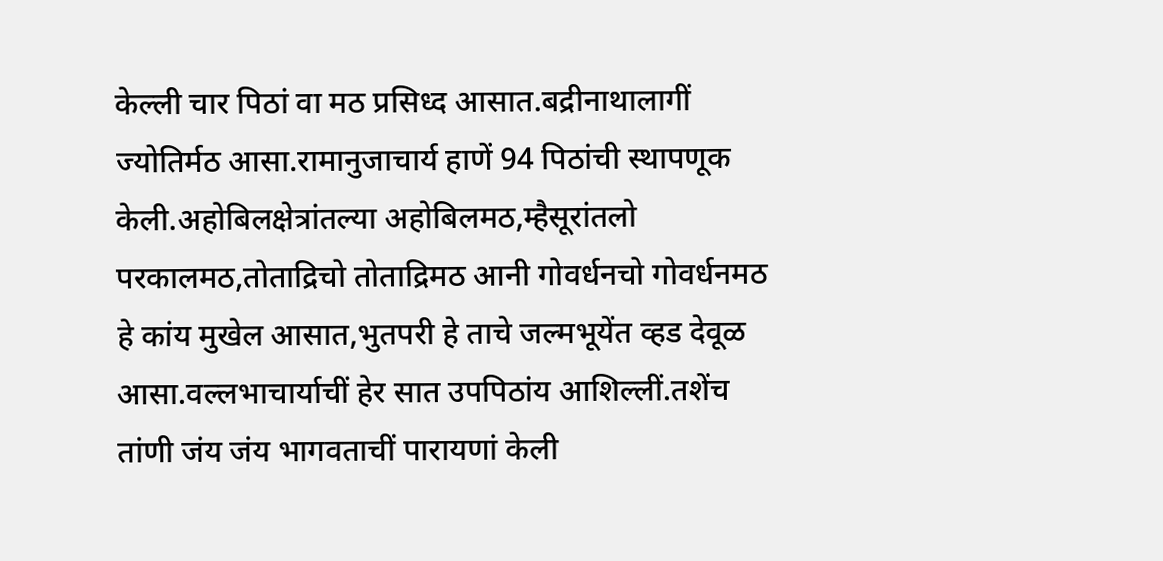केल्ली चार पिठां वा मठ प्रसिध्द आसात.बद्रीनाथालागीं ज्योतिर्मठ आसा.रामानुजाचार्य हाणें 94 पिठांची स्थापणूक केली.अहोबिलक्षेत्रांतल्या अहोबिलमठ,म्हैसूरांतलो परकालमठ,तोताद्रिचो तोताद्रिमठ आनी गोवर्धनचो गोवर्धनमठ हे कांय मुखेल आसात,भुतपरी हे ताचे जल्मभूयेंत व्हड देवूळ आसा.वल्लभाचार्याचीं हेर सात उपपिठांय आशिल्लीं.तशेंच तांणी जंय जंय भागवताचीं पारायणां केली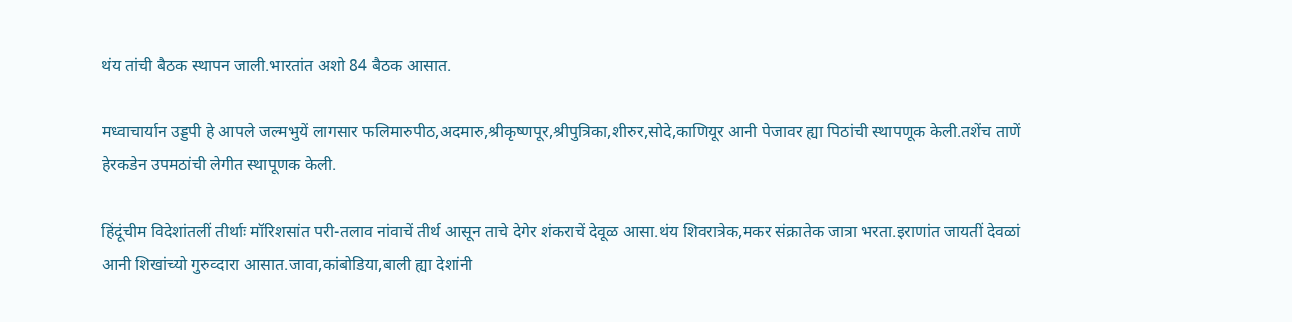थंय तांची बैठक स्थापन जाली.भारतांत अशो 84 बैठक आसात.

मध्वाचार्यान उड्डपी हे आपले जल्मभुयें लागसार फलिमारुपीठ,अदमारु,श्रीकृष्णपूर,श्रीपुत्रिका,शीरुर,सोदे,काणियूर आनी पेजावर ह्या पिठांची स्थापणूक केली.तशेंच ताणें हेरकडेन उपमठांची लेगीत स्थापूणक केली.

हिंदूंचीम विदेशांतलीं तीर्थाः मॉरिशसांत परी-तलाव नांवाचें तीर्थ आसून ताचे देगेर शंकराचें देवूळ आसा.थंय शिवरात्रेक,मकर संक्रातेक जात्रा भरता.इराणांत जायतीं देवळां आनी शिखांच्यो गुरुव्दारा आसात.जावा,कांबोडिया,बाली ह्या देशांनी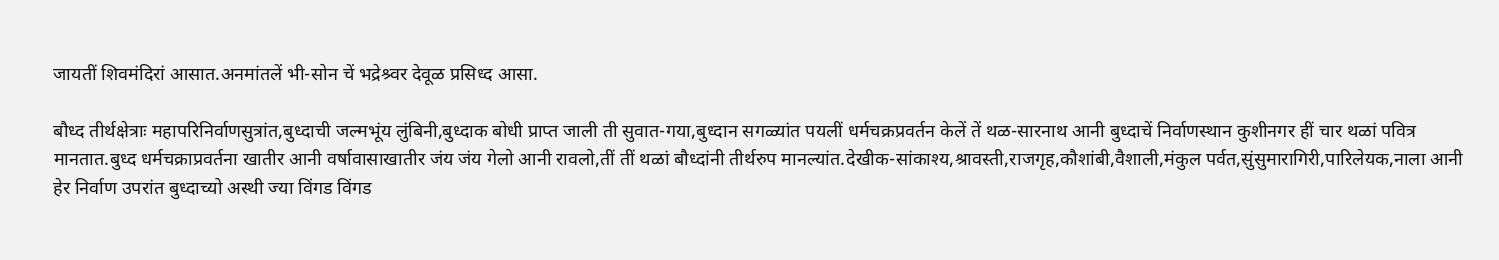जायतीं शिवमंदिरां आसात.अनमांतलें भी-सोन चें भद्रेश्र्वर देवूळ प्रसिध्द आसा.

बौध्द तीर्थक्षेत्राः महापरिनिर्वाणसुत्रांत,बुध्दाची जल्मभूंय लुंबिनी,बुध्दाक बोधी प्राप्त जाली ती सुवात-गया,बुध्दान सगळ्यांत पयलीं धर्मचक्रप्रवर्तन केलें तें थळ-सारनाथ आनी बुध्दाचें निर्वाणस्थान कुशीनगर हीं चार थळां पवित्र मानतात.बुध्द धर्मचक्राप्रवर्तना खातीर आनी वर्षावासाखातीर जंय जंय गेलो आनी रावलो,तीं तीं थळां बौध्दांनी तीर्थरुप मानल्यांत.देखीक-सांकाश्य,श्रावस्ती,राजगृह,कौशांबी,वैशाली,मंकुल पर्वत,सुंसुमारागिरी,पारिलेयक,नाला आनी हेर निर्वाण उपरांत बुध्दाच्यो अस्थी ज्या विंगड विंगड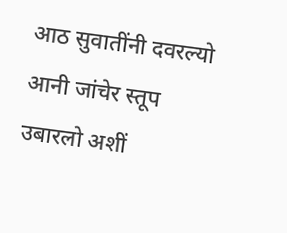आठ सुवातींनी दवरल्यो आनी जांचेर स्तूप उबारलो अशीं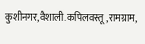कुशीनगर,वैशाली.कपिलवस्तू,रामग्राम,